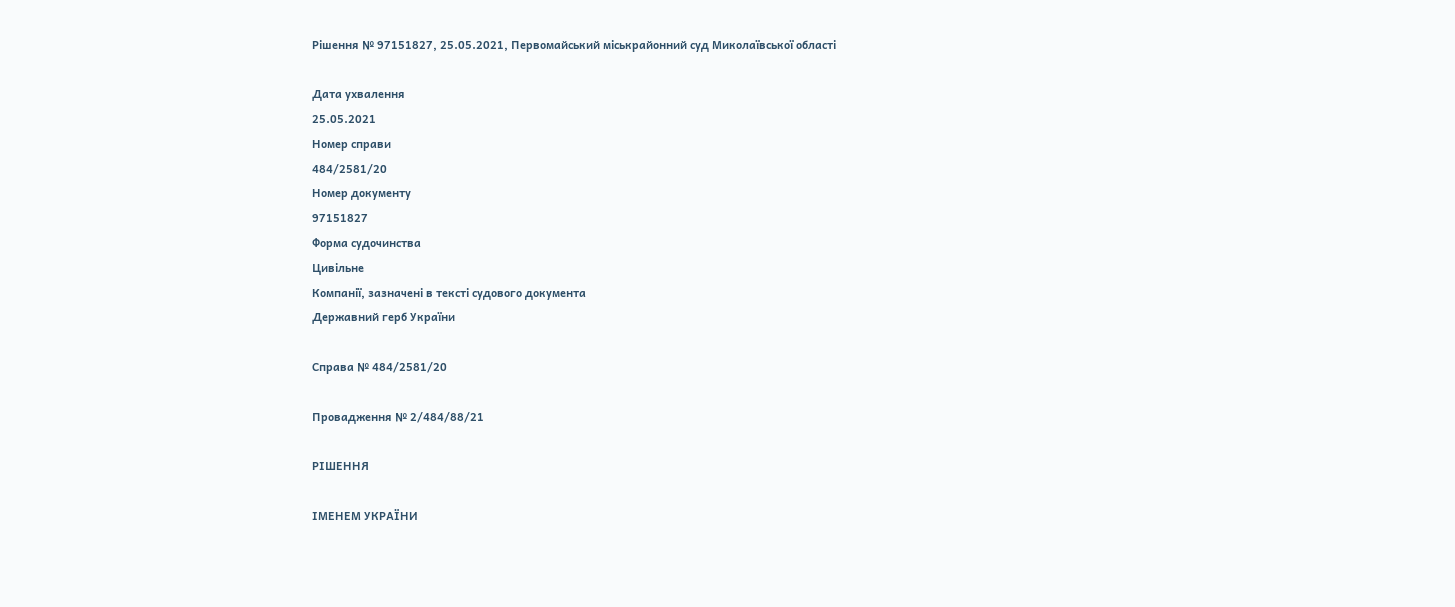Рішення № 97151827, 25.05.2021, Первомайський міськрайонний суд Миколаївської області

Дата ухвалення
25.05.2021
Номер справи
484/2581/20
Номер документу
97151827
Форма судочинства
Цивільне
Компанії, зазначені в тексті судового документа
Державний герб України

Справа № 484/2581/20

Провадження № 2/484/88/21

РІШЕННЯ

ІМЕНЕМ УКРАЇНИ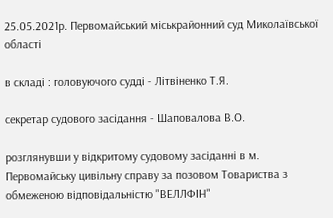25.05.2021р. Первомайський міськрайонний суд Миколаївської області

в складі : головуючого судді - Літвіненко Т.Я.

секретар судового засідання - Шаповалова В.О.

розглянувши у відкритому судовому засіданні в м. Первомайську цивільну справу за позовом Товариства з обмеженою відповідальністю "ВЕЛЛФІН"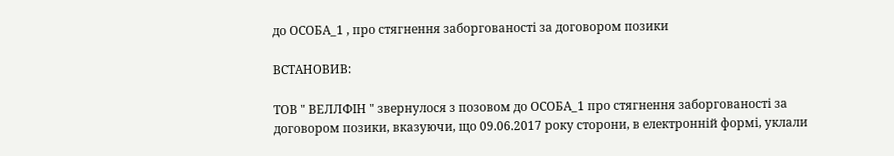до ОСОБА_1 , про стягнення заборгованості за договором позики

ВСТАНОВИВ:

ТОВ " ВЕЛЛФІН " звернулося з позовом до ОСОБА_1 про стягнення заборгованості за договором позики, вказуючи, що 09.06.2017 року сторони, в електронній формі, уклали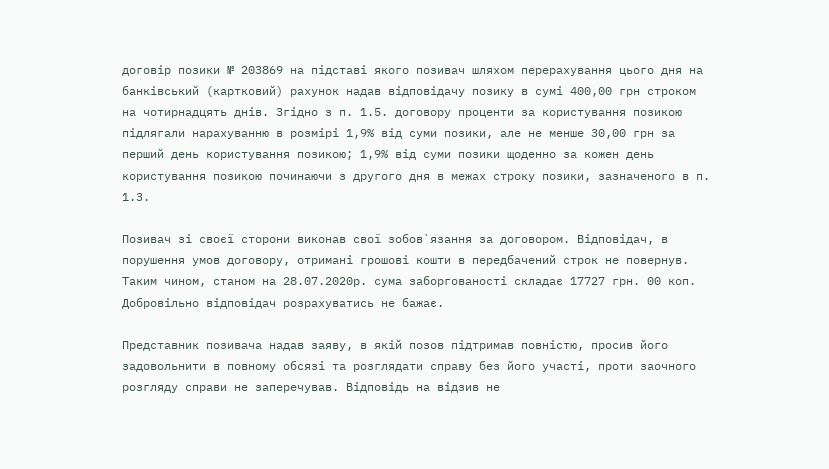договір позики № 203869 на підставі якого позивач шляхом перерахування цього дня на банківський (картковий) рахунок надав відповідачу позику в сумі 400,00 грн строком на чотирнадцять днів. Згідно з п. 1.5. договору проценти за користування позикою підлягали нарахуванню в розмірі 1,9% від суми позики, але не менше 30,00 грн за перший день користування позикою; 1,9% від суми позики щоденно за кожен день користування позикою починаючи з другого дня в межах строку позики, зазначеного в п. 1.3.

Позивач зі своєї сторони виконав свої зобов`язання за договором. Відповідач, в порушення умов договору, отримані грошові кошти в передбачений строк не повернув. Таким чином, станом на 28.07.2020р. сума заборгованості складає 17727 грн. 00 коп. Добровільно відповідач розрахуватись не бажає.

Представник позивача надав заяву, в якій позов підтримав повністю, просив його задовольнити в повному обсязі та розглядати справу без його участі, проти заочного розгляду справи не заперечував. Відповідь на відзив не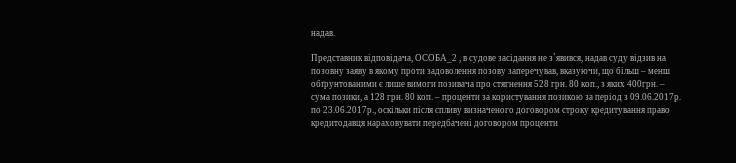надав.

Представник відповідача, ОСОБА_2 , в судове засідання не з`явився, надав суду відзив на позовну заяву в якому проти задоволення позову заперечував, вказуючи, що більш – менш обґрунтованими є лише вимоги позивача про стягнення 528 грн. 80 коп., з яких 400грн. – сума позики, а 128 грн. 80 коп. – проценти за користування позикою за період з 09.06.2017р. по 23.06.2017р., оскільки після спливу визначеного договором строку кредитування право кредитодавця нараховувати передбачені договором проценти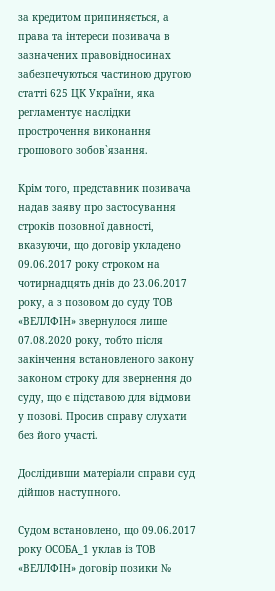за кредитом припиняється, а права та інтереси позивача в зазначених правовідносинах забезпечуються частиною другою статті 625 ЦК України, яка регламентує наслідки прострочення виконання грошового зобов`язання.

Крім того, представник позивача надав заяву про застосування строків позовної давності, вказуючи, що договір укладено 09.06.2017 року строком на чотирнадцять днів до 23.06.2017 року, а з позовом до суду ТОВ «ВЕЛЛФІН» звернулося лише 07.08.2020 року, тобто після закінчення встановленого закону законом строку для звернення до суду, що є підставою для відмови у позові. Просив справу слухати без його участі.

Дослідивши матеріали справи суд дійшов наступного.

Судом встановлено, що 09.06.2017 року ОСОБА_1 уклав із ТОВ «ВЕЛЛФІН» договір позики №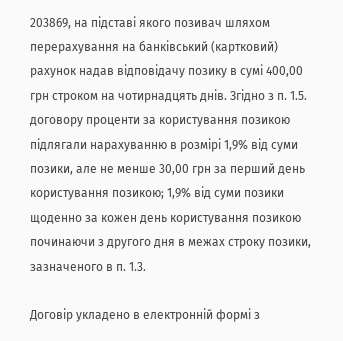203869, на підставі якого позивач шляхом перерахування на банківський (картковий) рахунок надав відповідачу позику в сумі 400,00 грн строком на чотирнадцять днів. Згідно з п. 1.5. договору проценти за користування позикою підлягали нарахуванню в розмірі 1,9% від суми позики, але не менше 30,00 грн за перший день користування позикою; 1,9% від суми позики щоденно за кожен день користування позикою починаючи з другого дня в межах строку позики, зазначеного в п. 1.3.

Договір укладено в електронній формі з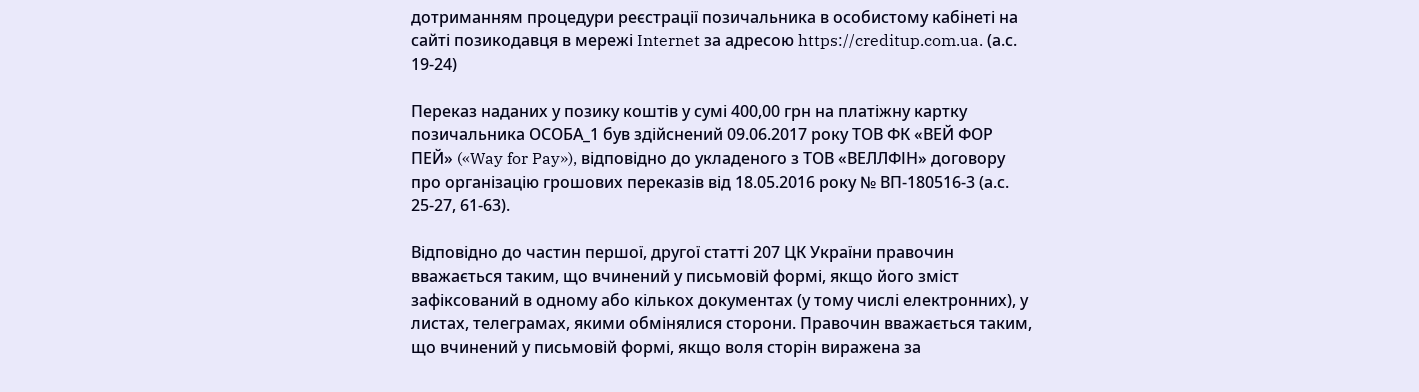дотриманням процедури реєстрації позичальника в особистому кабінеті на сайті позикодавця в мережі Internet за адресою https://creditup.com.ua. (а.с. 19-24)

Переказ наданих у позику коштів у сумі 400,00 грн на платіжну картку позичальника ОСОБА_1 був здійснений 09.06.2017 року ТОВ ФК «ВЕЙ ФОР ПЕЙ» («Way for Pay»), відповідно до укладеного з ТОВ «ВЕЛЛФІН» договору про організацію грошових переказів від 18.05.2016 року № ВП-180516-3 (а.с. 25-27, 61-63).

Відповідно до частин першої, другої статті 207 ЦК України правочин вважається таким, що вчинений у письмовій формі, якщо його зміст зафіксований в одному або кількох документах (у тому числі електронних), у листах, телеграмах, якими обмінялися сторони. Правочин вважається таким, що вчинений у письмовій формі, якщо воля сторін виражена за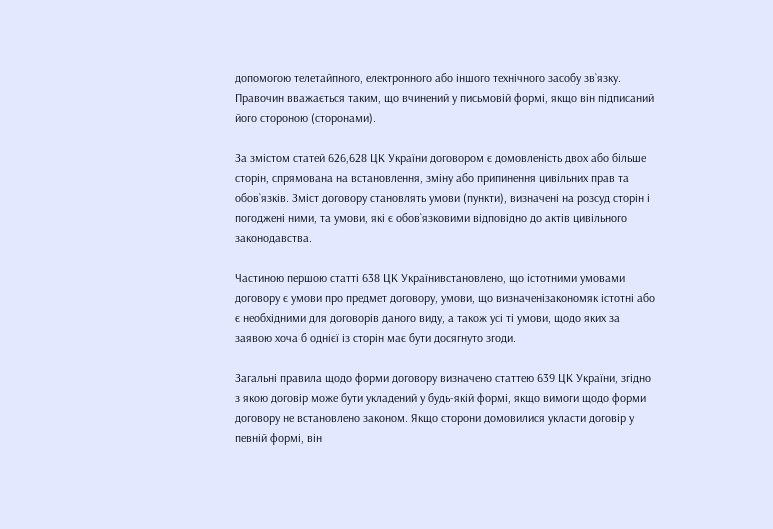допомогою телетайпного, електронного або іншого технічного засобу зв`язку. Правочин вважається таким, що вчинений у письмовій формі, якщо він підписаний його стороною (сторонами).

За змістом статей 626,628 ЦК України договором є домовленість двох або більше сторін, спрямована на встановлення, зміну або припинення цивільних прав та обов`язків. Зміст договору становлять умови (пункти), визначені на розсуд сторін і погоджені ними, та умови, які є обов`язковими відповідно до актів цивільного законодавства.

Частиною першою статті 638 ЦК Українивстановлено, що істотними умовами договору є умови про предмет договору, умови, що визначенізакономяк істотні або є необхідними для договорів даного виду, а також усі ті умови, щодо яких за заявою хоча б однієї із сторін має бути досягнуто згоди.

Загальні правила щодо форми договору визначено статтею 639 ЦК України, згідно з якою договір може бути укладений у будь-якій формі, якщо вимоги щодо форми договору не встановлено законом. Якщо сторони домовилися укласти договір у певній формі, він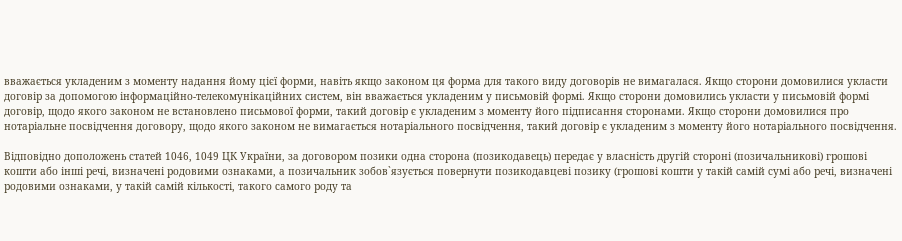вважається укладеним з моменту надання йому цієї форми, навіть якщо законом ця форма для такого виду договорів не вимагалася. Якщо сторони домовилися укласти договір за допомогою інформаційно-телекомунікаційних систем, він вважається укладеним у письмовій формі. Якщо сторони домовились укласти у письмовій формі договір, щодо якого законом не встановлено письмової форми, такий договір є укладеним з моменту його підписання сторонами. Якщо сторони домовилися про нотаріальне посвідчення договору, щодо якого законом не вимагається нотаріального посвідчення, такий договір є укладеним з моменту його нотаріального посвідчення.

Відповідно доположень статей 1046, 1049 ЦК України, за договором позики одна сторона (позикодавець) передає у власність другій стороні (позичальникові) грошові кошти або інші речі, визначені родовими ознаками, а позичальник зобов`язується повернути позикодавцеві позику (грошові кошти у такій самій сумі або речі, визначені родовими ознаками, у такій самій кількості, такого самого роду та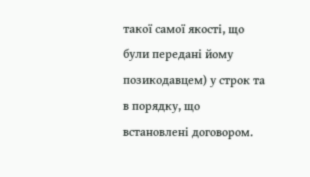такої самої якості, що були передані йому позикодавцем) у строк та в порядку, що встановлені договором.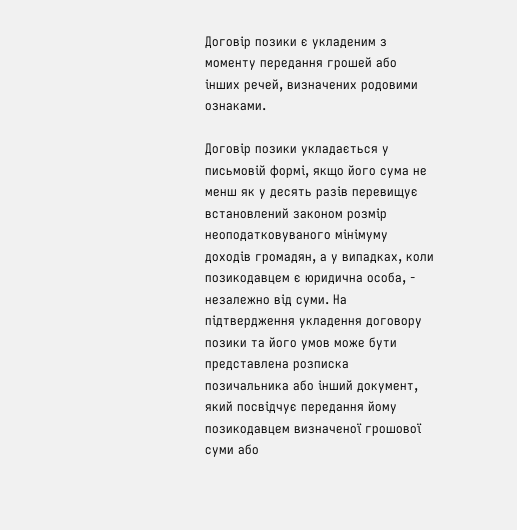Договір позики є укладеним з моменту передання грошей або інших речей, визначених родовими ознаками.

Договір позики укладається у письмовій формі, якщо його сума не менш як у десять разів перевищує встановлений законом розмір неоподатковуваного мінімуму доходів громадян, а у випадках, коли позикодавцем є юридична особа, - незалежно від суми. На підтвердження укладення договору позики та його умов може бути представлена розписка позичальника або інший документ, який посвідчує передання йому позикодавцем визначеної грошової суми або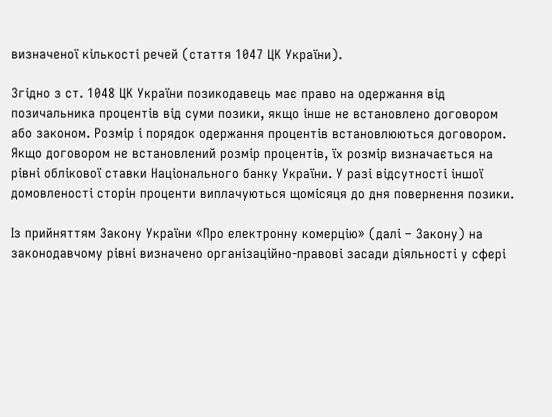визначеної кількості речей (стаття 1047 ЦК України).

Згідно з ст. 1048 ЦК України позикодавець має право на одержання від позичальника процентів від суми позики, якщо інше не встановлено договором або законом. Розмір і порядок одержання процентів встановлюються договором. Якщо договором не встановлений розмір процентів, їх розмір визначається на рівні облікової ставки Національного банку України. У разі відсутності іншої домовленості сторін проценти виплачуються щомісяця до дня повернення позики.

Із прийняттям Закону України «Про електронну комерцію» (далі – Закону) на законодавчому рівні визначено організаційно-правові засади діяльності у сфері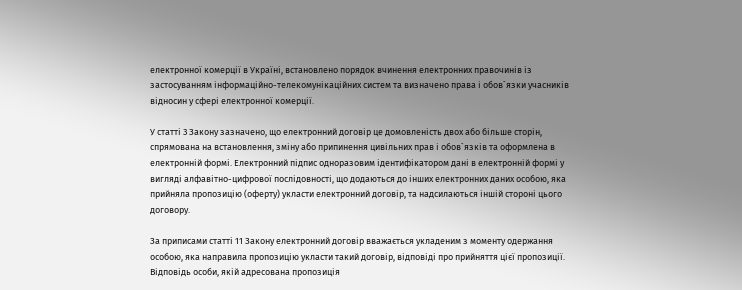електронної комерції в Україні, встановлено порядок вчинення електронних правочинів із застосуванням інформаційно-телекомунікаційних систем та визначено права і обов`язки учасників відносин у сфері електронної комерції.

У статті 3 Закону зазначено, що електронний договір це домовленість двох або більше сторін, спрямована на встановлення, зміну або припинення цивільних прав і обов`язків та оформлена в електронній формі. Електронний підпис одноразовим ідентифікатором дані в електронній формі у вигляді алфавітно-цифрової послідовності, що додаються до інших електронних даних особою, яка прийняла пропозицію (оферту) укласти електронний договір, та надсилаються іншій стороні цього договору.

За приписами статті 11 Закону електронний договір вважається укладеним з моменту одержання особою, яка направила пропозицію укласти такий договір, відповіді про прийняття цієї пропозиції. Відповідь особи, якій адресована пропозиція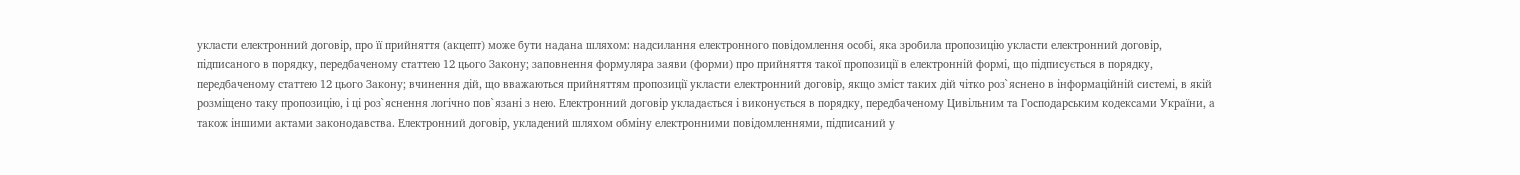укласти електронний договір, про її прийняття (акцепт) може бути надана шляхом: надсилання електронного повідомлення особі, яка зробила пропозицію укласти електронний договір, підписаного в порядку, передбаченому статтею 12 цього Закону; заповнення формуляра заяви (форми) про прийняття такої пропозиції в електронній формі, що підписується в порядку, передбаченому статтею 12 цього Закону; вчинення дій, що вважаються прийняттям пропозиції укласти електронний договір, якщо зміст таких дій чітко роз`яснено в інформаційній системі, в якій розміщено таку пропозицію, і ці роз`яснення логічно пов`язані з нею. Електронний договір укладається і виконується в порядку, передбаченому Цивільним та Господарським кодексами України, а також іншими актами законодавства. Електронний договір, укладений шляхом обміну електронними повідомленнями, підписаний у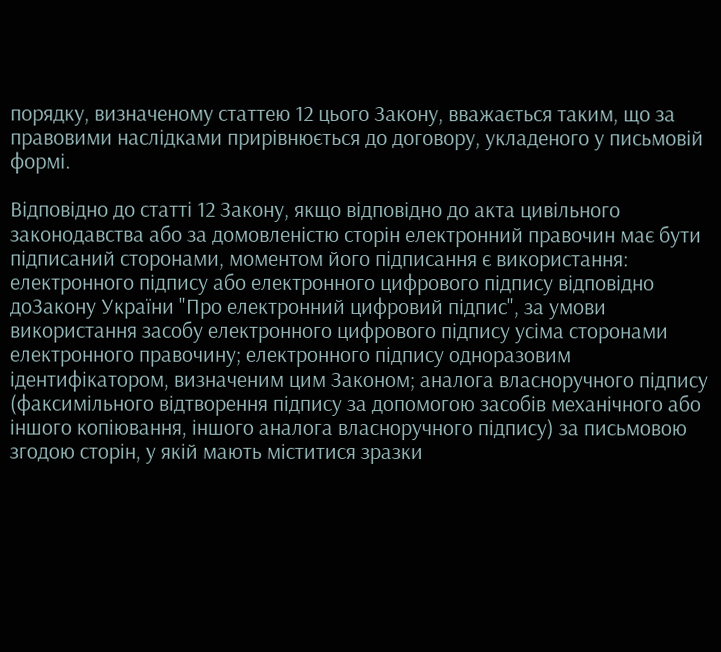порядку, визначеному статтею 12 цього Закону, вважається таким, що за правовими наслідками прирівнюється до договору, укладеного у письмовій формі.

Відповідно до статті 12 Закону, якщо відповідно до акта цивільного законодавства або за домовленістю сторін електронний правочин має бути підписаний сторонами, моментом його підписання є використання: електронного підпису або електронного цифрового підпису відповідно доЗакону України "Про електронний цифровий підпис", за умови використання засобу електронного цифрового підпису усіма сторонами електронного правочину; електронного підпису одноразовим ідентифікатором, визначеним цим Законом; аналога власноручного підпису (факсимільного відтворення підпису за допомогою засобів механічного або іншого копіювання, іншого аналога власноручного підпису) за письмовою згодою сторін, у якій мають міститися зразки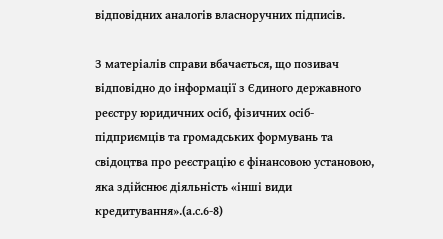відповідних аналогів власноручних підписів.

З матеріалів справи вбачається, що позивач відповідно до інформації з Єдиного державного реєстру юридичних осіб, фізичних осіб-підприємців та громадських формувань та свідоцтва про реєстрацію є фінансовою установою, яка здійснює діяльність «інші види кредитування».(а.с.6-8)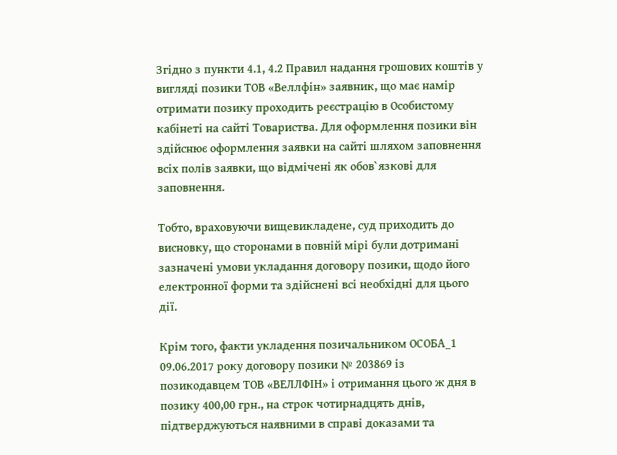Згідно з пункти 4.1, 4.2 Правил надання грошових коштів у вигляді позики ТОВ «Веллфін» заявник, що має намір отримати позику проходить реєстрацію в Особистому кабінеті на сайті Товариства. Для оформлення позики він здійснює оформлення заявки на сайті шляхом заповнення всіх полів заявки, що відмічені як обов`язкові для заповнення.

Тобто, враховуючи вищевикладене, суд приходить до висновку, що сторонами в повній мірі були дотримані зазначені умови укладання договору позики, щодо його електронної форми та здійснені всі необхідні для цього дії.

Крім того, факти укладення позичальником ОСОБА_1 09.06.2017 року договору позики № 203869 із позикодавцем ТОВ «ВЕЛЛФІН» і отримання цього ж дня в позику 400,00 грн., на строк чотирнадцять днів, підтверджуються наявними в справі доказами та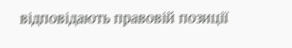відповідають правовій позиції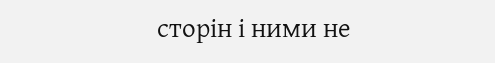сторін і ними не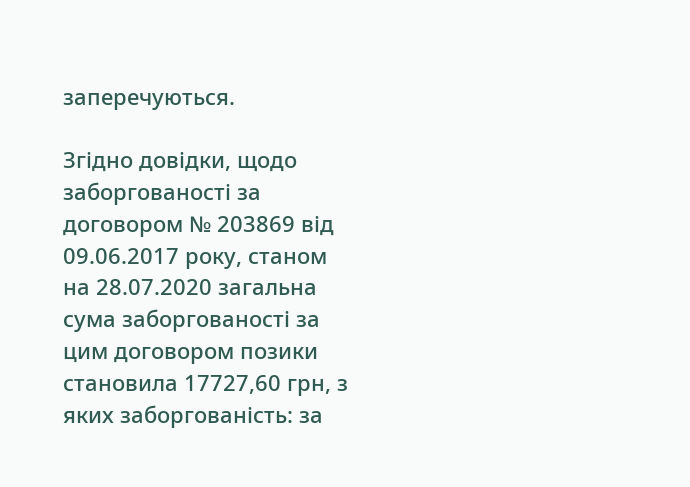заперечуються.

Згідно довідки, щодо заборгованості за договором № 203869 від 09.06.2017 року, станом на 28.07.2020 загальна сума заборгованості за цим договором позики становила 17727,60 грн, з яких заборгованість: за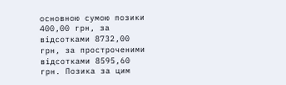основною сумою позики 400,00 грн, за відсотками 8732,00 грн, за простроченими відсотками 8595,60 грн. Позика за цим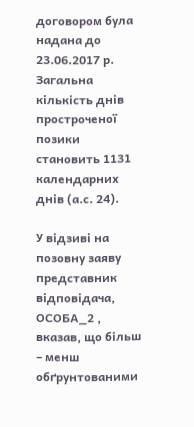договором була надана до 23.06.2017 р. Загальна кількість днів простроченої позики становить 1131 календарних днів (а.с. 24).

У відзиві на позовну заяву представник відповідача, ОСОБА_2 , вказав, що більш – менш обґрунтованими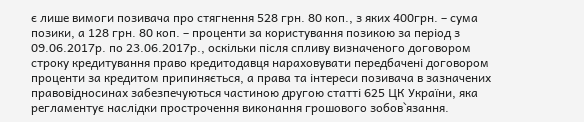є лише вимоги позивача про стягнення 528 грн. 80 коп., з яких 400грн. – сума позики, а 128 грн. 80 коп. – проценти за користування позикою за період з 09.06.2017р. по 23.06.2017р., оскільки після спливу визначеного договором строку кредитування право кредитодавця нараховувати передбачені договором проценти за кредитом припиняється, а права та інтереси позивача в зазначених правовідносинах забезпечуються частиною другою статті 625 ЦК України, яка регламентує наслідки прострочення виконання грошового зобов`язання.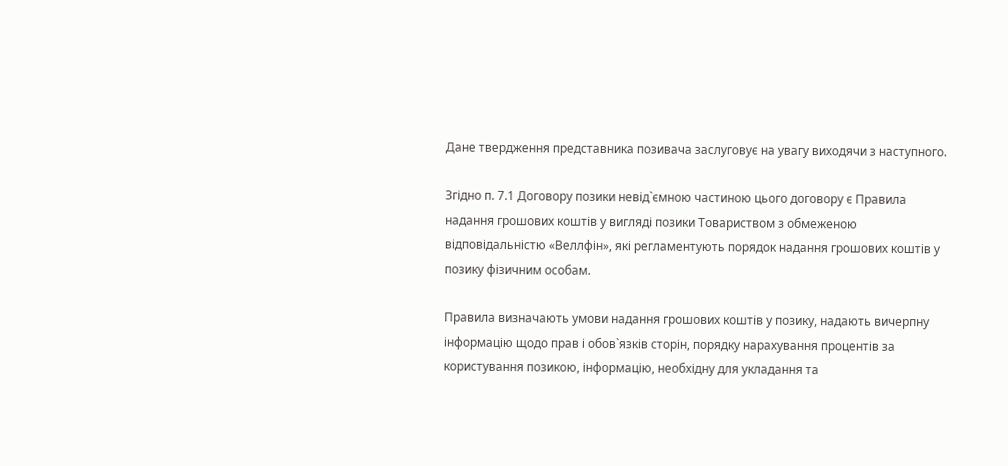Дане твердження представника позивача заслуговує на увагу виходячи з наступного.

Згідно п. 7.1 Договору позики невід`ємною частиною цього договору є Правила надання грошових коштів у вигляді позики Товариством з обмеженою відповідальністю «Веллфін», які регламентують порядок надання грошових коштів у позику фізичним особам.

Правила визначають умови надання грошових коштів у позику, надають вичерпну інформацію щодо прав і обов`язків сторін, порядку нарахування процентів за користування позикою, інформацію, необхідну для укладання та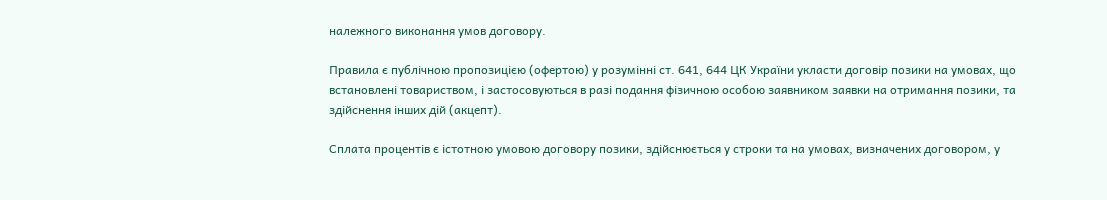належного виконання умов договору.

Правила є публічною пропозицією (офертою) у розумінні ст. 641, 644 ЦК України укласти договір позики на умовах, що встановлені товариством, і застосовуються в разі подання фізичною особою заявником заявки на отримання позики, та здійснення інших дій (акцепт).

Сплата процентів є істотною умовою договору позики, здійснюється у строки та на умовах, визначених договором, у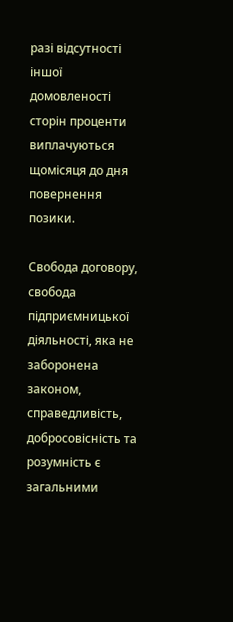разі відсутності іншої домовленості сторін проценти виплачуються щомісяця до дня повернення позики.

Свобода договору, свобода підприємницької діяльності, яка не заборонена законом, справедливість, добросовісність та розумність є загальними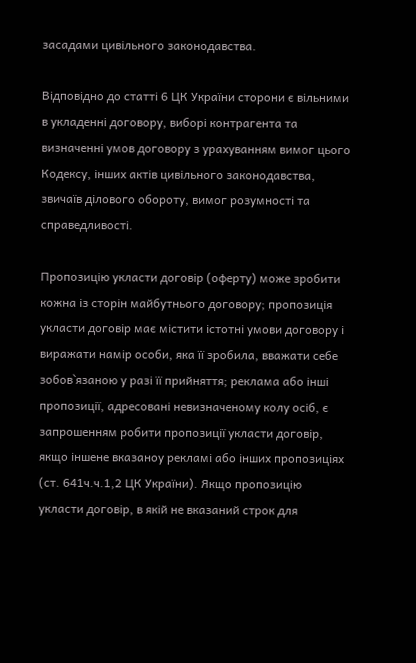засадами цивільного законодавства.

Відповідно до статті 6 ЦК України сторони є вільними в укладенні договору, виборі контрагента та визначенні умов договору з урахуванням вимог цього Кодексу, інших актів цивільного законодавства, звичаїв ділового обороту, вимог розумності та справедливості.

Пропозицію укласти договір (оферту) може зробити кожна із сторін майбутнього договору; пропозиція укласти договір має містити істотні умови договору і виражати намір особи, яка її зробила, вважати себе зобов`язаною у разі її прийняття; реклама або інші пропозиції, адресовані невизначеному колу осіб, є запрошенням робити пропозиції укласти договір, якщо іншене вказаноу рекламі або інших пропозиціях (ст. 641ч.ч.1,2 ЦК України). Якщо пропозицію укласти договір, в якій не вказаний строк для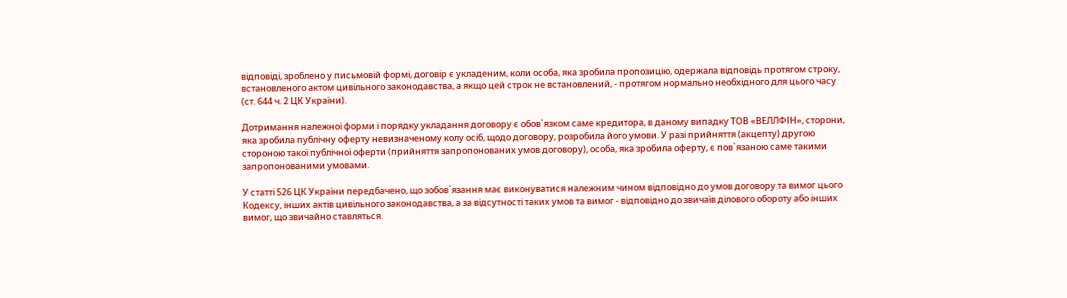відповіді, зроблено у письмовій формі, договір є укладеним, коли особа, яка зробила пропозицію, одержала відповідь протягом строку, встановленого актом цивільного законодавства, а якщо цей строк не встановлений, - протягом нормально необхідного для цього часу (ст. 644 ч. 2 ЦК України).

Дотримання належної форми і порядку укладання договору є обов`язком саме кредитора, в даному випадку ТОВ «ВЕЛЛФІН», сторони, яка зробила публічну оферту невизначеному колу осіб, щодо договору, розробила його умови. У разі прийняття (акцепту) другою стороною такої публічної оферти (прийняття запропонованих умов договору), особа, яка зробила оферту, є пов`язаною саме такими запропонованими умовами.

У статті 526 ЦК України передбачено, що зобов`язання має виконуватися належним чином відповідно до умов договору та вимог цього Кодексу, інших актів цивільного законодавства, а за відсутності таких умов та вимог - відповідно до звичаїв ділового обороту або інших вимог, що звичайно ставляться.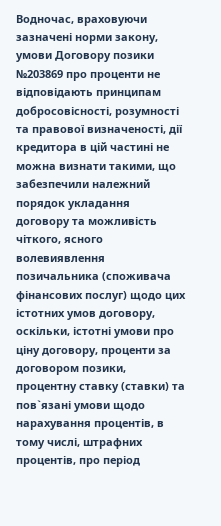Водночас, враховуючи зазначені норми закону, умови Договору позики №203869 про проценти не відповідають принципам добросовісності, розумності та правової визначеності, дії кредитора в цій частині не можна визнати такими, що забезпечили належний порядок укладання договору та можливість чіткого, ясного волевиявлення позичальника (споживача фінансових послуг) щодо цих істотних умов договору, оскільки, істотні умови про ціну договору, проценти за договором позики, процентну ставку (ставки) та пов`язані умови щодо нарахування процентів, в тому числі, штрафних процентів, про період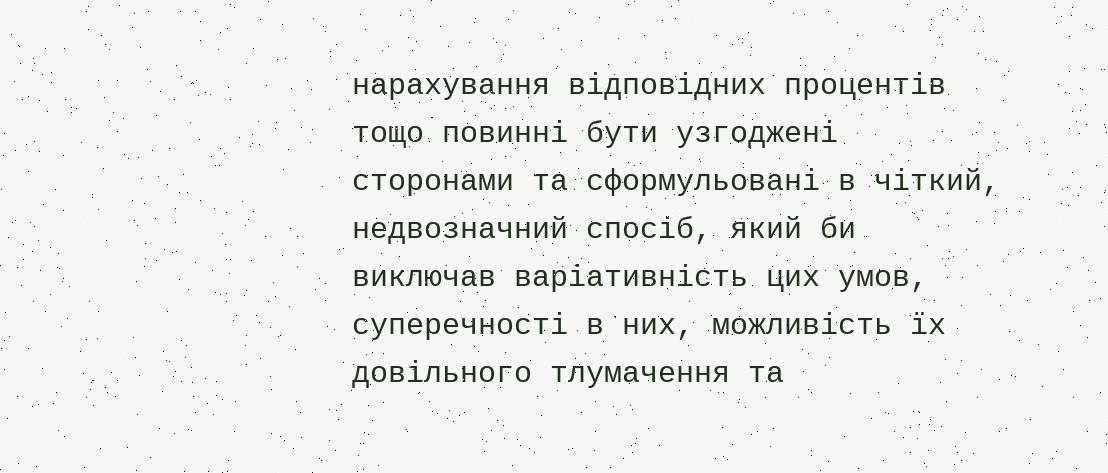нарахування відповідних процентів тощо повинні бути узгоджені сторонами та сформульовані в чіткий, недвозначний спосіб, який би виключав варіативність цих умов, суперечності в них, можливість їх довільного тлумачення та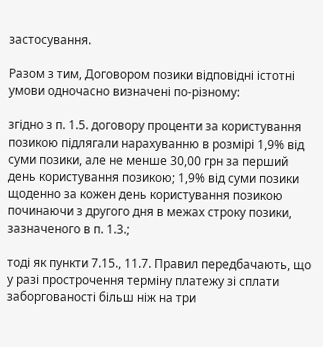застосування.

Разом з тим, Договором позики відповідні істотні умови одночасно визначені по-різному:

згідно з п. 1.5. договору проценти за користування позикою підлягали нарахуванню в розмірі 1,9% від суми позики, але не менше 30,00 грн за перший день користування позикою; 1,9% від суми позики щоденно за кожен день користування позикою починаючи з другого дня в межах строку позики, зазначеного в п. 1.3.;

тоді як пункти 7.15., 11.7. Правил передбачають, що у разі прострочення терміну платежу зі сплати заборгованості більш ніж на три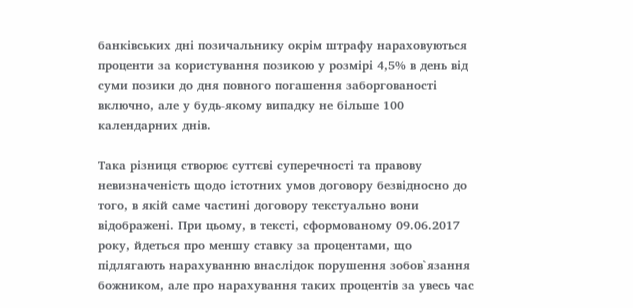банківських дні позичальнику окрім штрафу нараховуються проценти за користування позикою у розмірі 4,5% в день від суми позики до дня повного погашення заборгованості включно, але у будь-якому випадку не більше 100 календарних днів.

Така різниця створює суттєві суперечності та правову невизначеність щодо істотних умов договору безвідносно до того, в якій саме частині договору текстуально вони відображені. При цьому, в тексті, сформованому 09.06.2017 року, йдеться про меншу ставку за процентами, що підлягають нарахуванню внаслідок порушення зобов`язання божником, але про нарахування таких процентів за увесь час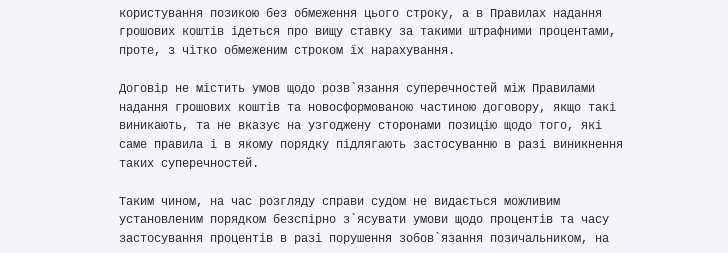користування позикою без обмеження цього строку, а в Правилах надання грошових коштів ідеться про вищу ставку за такими штрафними процентами, проте, з чітко обмеженим строком їх нарахування.

Договір не містить умов щодо розв`язання суперечностей між Правилами надання грошових коштів та новосформованою частиною договору, якщо такі виникають, та не вказує на узгоджену сторонами позицію щодо того, які саме правила і в якому порядку підлягають застосуванню в разі виникнення таких суперечностей.

Таким чином, на час розгляду справи судом не видається можливим установленим порядком безспірно з`ясувати умови щодо процентів та часу застосування процентів в разі порушення зобов`язання позичальником, на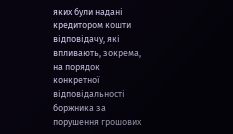яких були надані кредитором кошти відповідачу, які впливають, зокрема, на порядок конкретної відповідальності боржника за порушення грошових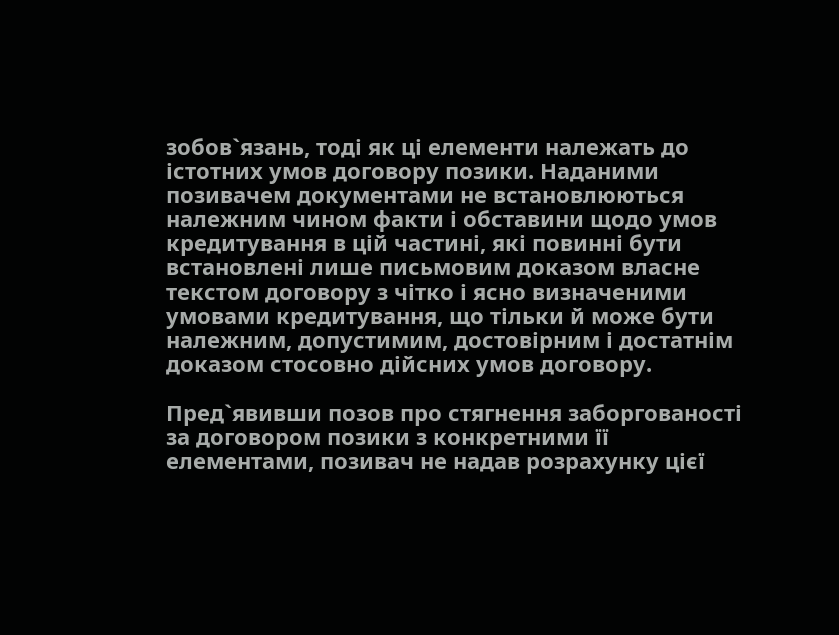зобов`язань, тоді як ці елементи належать до істотних умов договору позики. Наданими позивачем документами не встановлюються належним чином факти і обставини щодо умов кредитування в цій частині, які повинні бути встановлені лише письмовим доказом власне текстом договору з чітко і ясно визначеними умовами кредитування, що тільки й може бути належним, допустимим, достовірним і достатнім доказом стосовно дійсних умов договору.

Пред`явивши позов про стягнення заборгованості за договором позики з конкретними її елементами, позивач не надав розрахунку цієї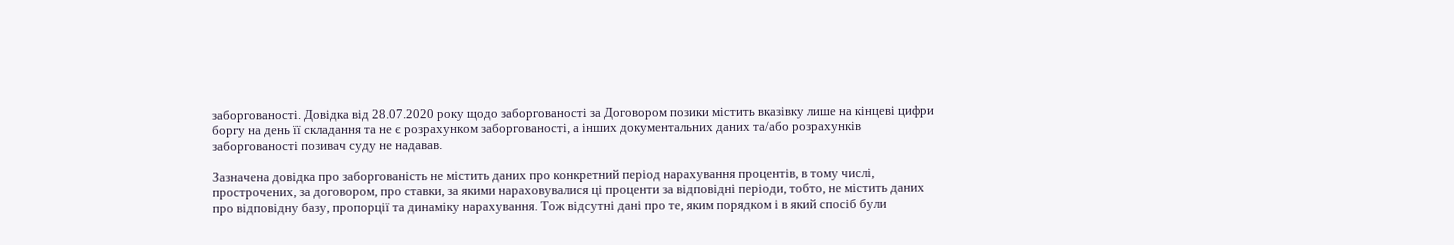заборгованості. Довідка від 28.07.2020 року щодо заборгованості за Договором позики містить вказівку лише на кінцеві цифри боргу на день її складання та не є розрахунком заборгованості, а інших документальних даних та/або розрахунків заборгованості позивач суду не надавав.

Зазначена довідка про заборгованість не містить даних про конкретний період нарахування процентів, в тому числі, прострочених, за договором, про ставки, за якими нараховувалися ці проценти за відповідні періоди, тобто, не містить даних про відповідну базу, пропорції та динаміку нарахування. Тож відсутні дані про те, яким порядком і в який спосіб були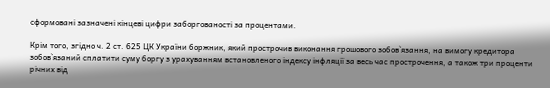сформовані зазначені кінцеві цифри заборгованості за процентами.

Крім того, згідно ч. 2 ст. 625 ЦК України боржник, який прострочив виконання грошового зобов`язання, на вимогу кредитора зобов`язаний сплатити суму боргу з урахуванням встановленого індексу інфляції за весь час прострочення, а також три проценти річних від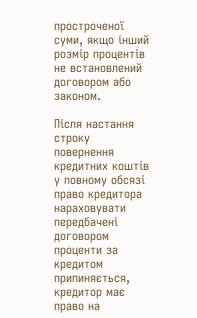простроченої суми, якщо інший розмір процентів не встановлений договором або законом.

Після настання строку повернення кредитних коштів у повному обсязі право кредитора нараховувати передбачені договором проценти за кредитом припиняється, кредитор має право на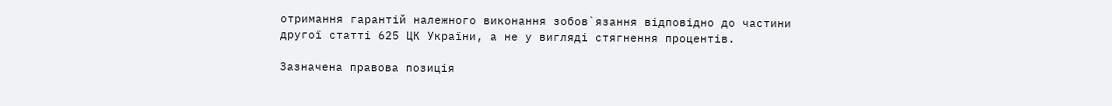отримання гарантій належного виконання зобов`язання відповідно до частини другої статті 625 ЦК України, а не у вигляді стягнення процентів.

Зазначена правова позиція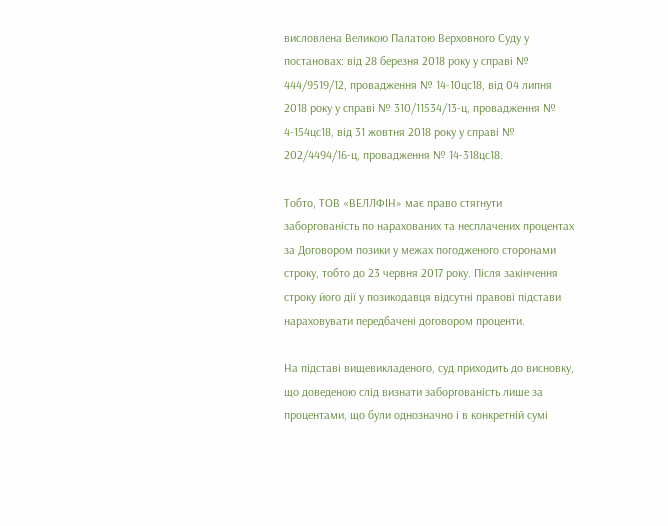висловлена Великою Палатою Верховного Суду у постановах: від 28 березня 2018 року у справі № 444/9519/12, провадження № 14-10цс18, від 04 липня 2018 року у справі № 310/11534/13-ц, провадження № 4-154цс18, від 31 жовтня 2018 року у справі № 202/4494/16-ц, провадження № 14-318цс18.

Тобто, ТОВ «ВЕЛЛФІН» має право стягнути заборгованість по нарахованих та несплачених процентах за Договором позики у межах погодженого сторонами строку, тобто до 23 червня 2017 року. Після закінчення строку його дії у позикодавця відсутні правові підстави нараховувати передбачені договором проценти.

На підставі вищевикладеного, суд приходить до висновку, що доведеною слід визнати заборгованість лише за процентами, що були однозначно і в конкретній сумі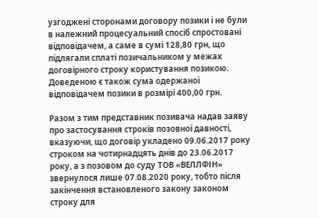узгоджені сторонами договору позики і не були в належний процесуальний спосіб спростовані відповідачем, а саме в сумі 128,80 грн, що підлягали сплаті позичальником у межах договірного строку користування позикою. Доведеною є також сума одержаної відповідачем позики в розмірі 400,00 грн.

Разом з тим представник позивача надав заяву про застосування строків позовної давності, вказуючи, що договір укладено 09.06.2017 року строком на чотирнадцять днів до 23.06.2017 року, а з позовом до суду ТОВ «ВЕЛЛФІН» звернулося лише 07.08.2020 року, тобто після закінчення встановленого закону законом строку для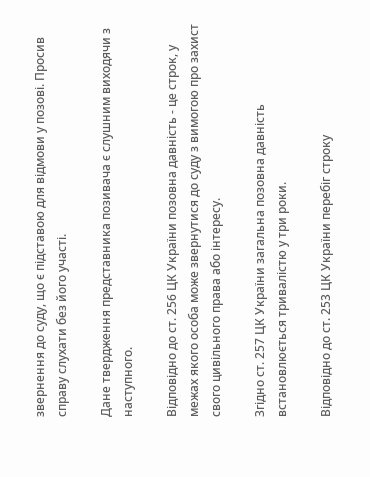звернення до суду, що є підставою для відмови у позові. Просив справу слухати без його участі.

Дане твердження представника позивача є слушним виходячи з наступного.

Відповідно до ст. 256 ЦК України позовна давність - це строк, у межах якого особа може звернутися до суду з вимогою про захист свого цивільного права або інтересу.

Згідно ст. 257 ЦК України загальна позовна давність встановлюється тривалістю у три роки.

Відповідно до ст. 253 ЦК України перебіг строку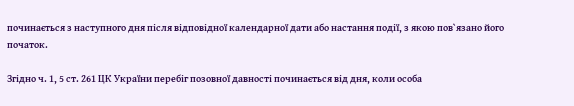починається з наступного дня після відповідної календарної дати або настання події, з якою пов`язано його початок.

Згідно ч. 1, 5 ст. 261 ЦК України перебіг позовної давності починається від дня, коли особа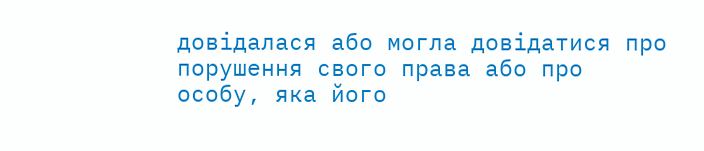довідалася або могла довідатися про порушення свого права або про особу, яка його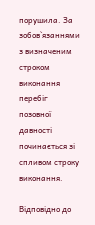порушила. За зобов`язаннями з визначеним строком виконання перебіг позовної давності починається зі спливом строку виконання.

Відповідно до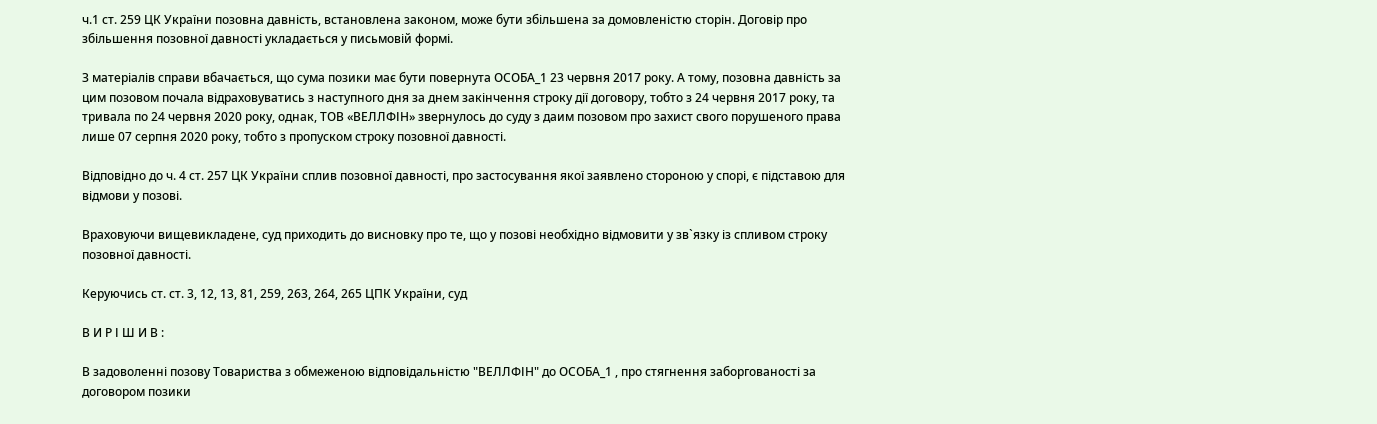ч.1 ст. 259 ЦК України позовна давність, встановлена законом, може бути збільшена за домовленістю сторін. Договір про збільшення позовної давності укладається у письмовій формі.

З матеріалів справи вбачається, що сума позики має бути повернута ОСОБА_1 23 червня 2017 року. А тому, позовна давність за цим позовом почала відраховуватись з наступного дня за днем закінчення строку дії договору, тобто з 24 червня 2017 року, та тривала по 24 червня 2020 року, однак, ТОВ «ВЕЛЛФІН» звернулось до суду з даим позовом про захист свого порушеного права лише 07 серпня 2020 року, тобто з пропуском строку позовної давності.

Відповідно до ч. 4 ст. 257 ЦК України сплив позовної давності, про застосування якої заявлено стороною у спорі, є підставою для відмови у позові.

Враховуючи вищевикладене, суд приходить до висновку про те, що у позові необхідно відмовити у зв`язку із спливом строку позовної давності.

Керуючись ст. ст. 3, 12, 13, 81, 259, 263, 264, 265 ЦПК України, суд

В И Р І Ш И В :

В задоволенні позову Товариства з обмеженою відповідальністю "ВЕЛЛФІН" до ОСОБА_1 , про стягнення заборгованості за договором позики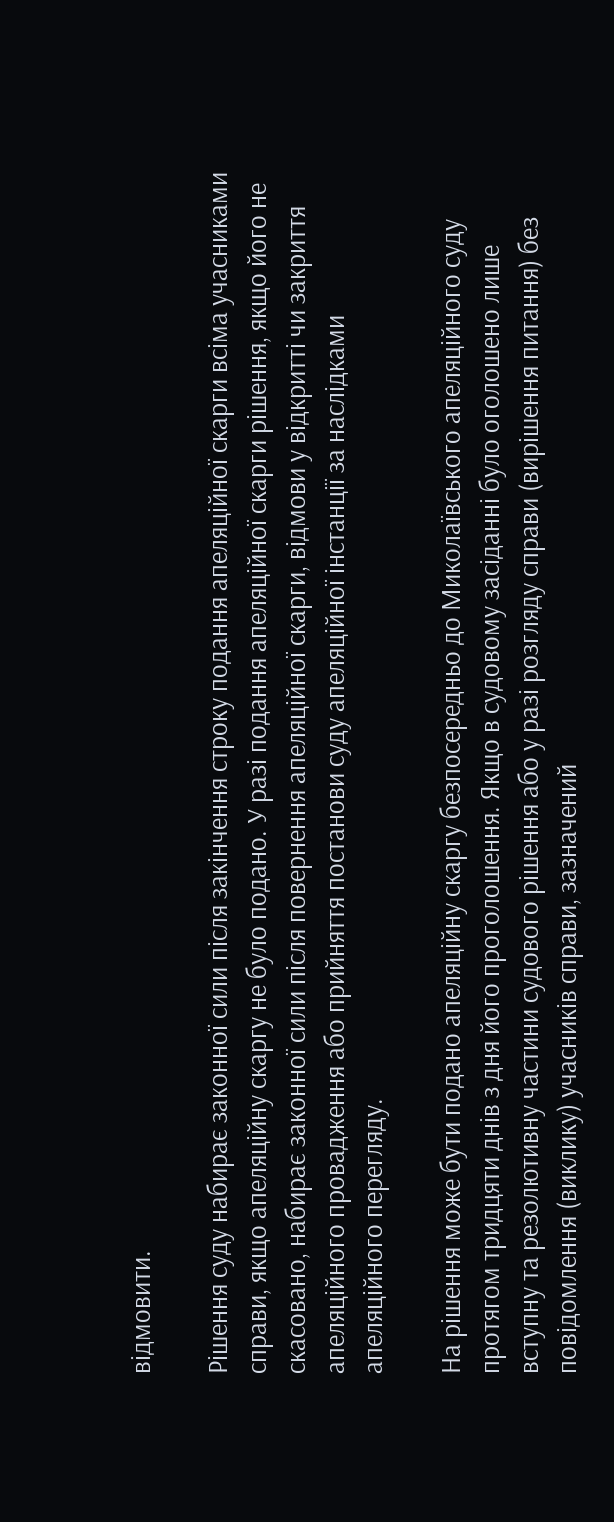відмовити.

Рішення суду набирає законної сили після закінчення строку подання апеляційної скарги всіма учасниками справи, якщо апеляційну скаргу не було подано. У разі подання апеляційної скарги рішення, якщо його не скасовано, набирає законної сили після повернення апеляційної скарги, відмови у відкритті чи закриття апеляційного провадження або прийняття постанови суду апеляційної інстанції за наслідками апеляційного перегляду.

На рішення може бути подано апеляційну скаргу безпосередньо до Миколаївського апеляційного суду протягом тридцяти днів з дня його проголошення. Якщо в судовому засіданні було оголошено лише вступну та резолютивну частини судового рішення або у разі розгляду справи (вирішення питання) без повідомлення (виклику) учасників справи, зазначений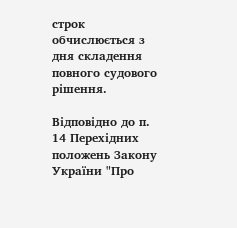строк обчислюється з дня складення повного судового рішення.

Відповідно до п. 14 Перехідних положень Закону України "Про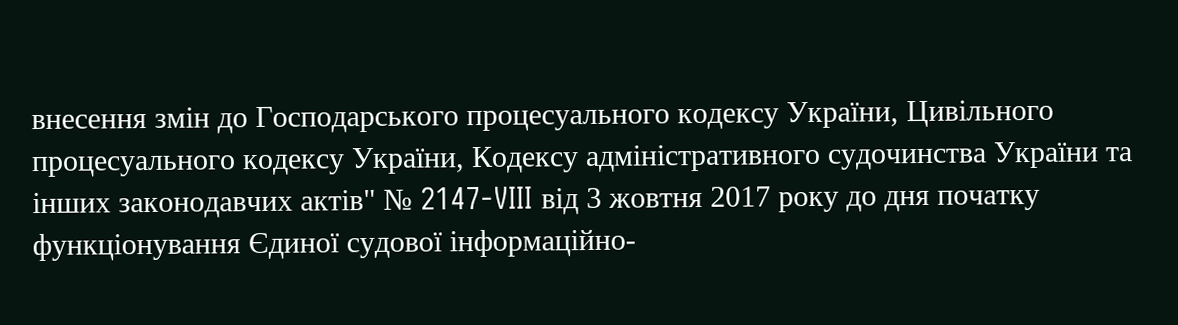внесення змін до Господарського процесуального кодексу України, Цивільного процесуального кодексу України, Кодексу адміністративного судочинства України та інших законодавчих актів" № 2147-VIII від 3 жовтня 2017 року до дня початку функціонування Єдиної судової інформаційно-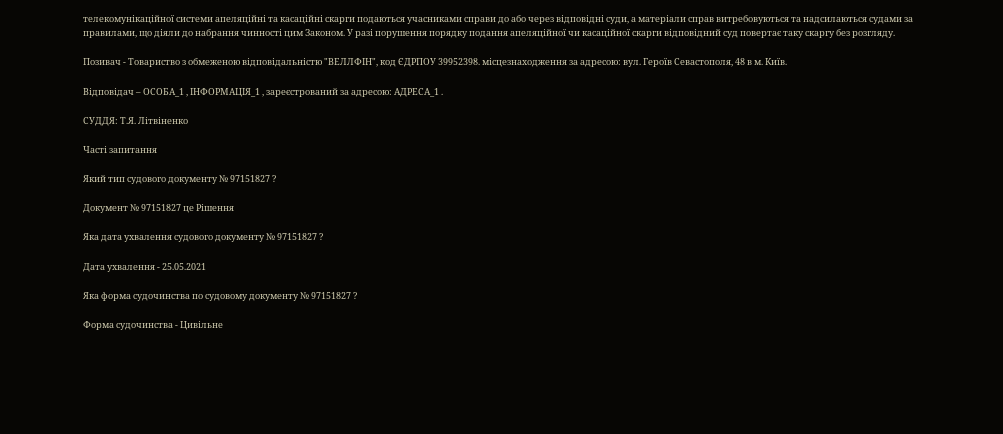телекомунікаційної системи апеляційні та касаційні скарги подаються учасниками справи до або через відповідні суди, а матеріали справ витребовуються та надсилаються судами за правилами, що діяли до набрання чинності цим Законом. У разі порушення порядку подання апеляційної чи касаційної скарги відповідний суд повертає таку скаргу без розгляду.

Позивач - Товариство з обмеженою відповідальністю "ВЕЛЛФІН", код ЄДРПОУ 39952398. місцезнаходження за адресою: вул. Героїв Севастополя, 48 в м. Київ.

Відповідач – ОСОБА_1 , ІНФОРМАЦІЯ_1 , зареєстрований за адресою: АДРЕСА_1 .

СУДДЯ: Т.Я. Літвіненко

Часті запитання

Який тип судового документу № 97151827 ?

Документ № 97151827 це Рішення

Яка дата ухвалення судового документу № 97151827 ?

Дата ухвалення - 25.05.2021

Яка форма судочинства по судовому документу № 97151827 ?

Форма судочинства - Цивільне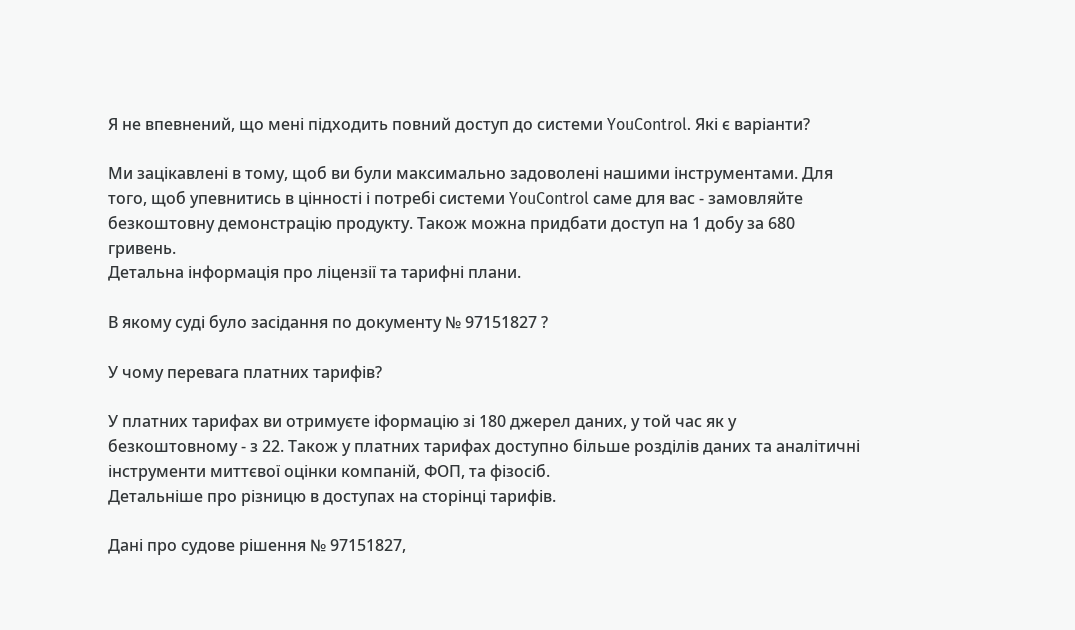Я не впевнений, що мені підходить повний доступ до системи YouControl. Які є варіанти?

Ми зацікавлені в тому, щоб ви були максимально задоволені нашими інструментами. Для того, щоб упевнитись в цінності і потребі системи YouControl саме для вас - замовляйте безкоштовну демонстрацію продукту. Також можна придбати доступ на 1 добу за 680 гривень.
Детальна інформація про ліцензії та тарифні плани.

В якому cуді було засідання по документу № 97151827 ?

У чому перевага платних тарифів?

У платних тарифах ви отримуєте іформацію зі 180 джерел даних, у той час як у безкоштовному - з 22. Також у платних тарифах доступно більше розділів даних та аналітичні інструменти миттєвої оцінки компаній, ФОП, та фізосіб.
Детальніше про різницю в доступах на сторінці тарифів.

Дані про судове рішення № 97151827,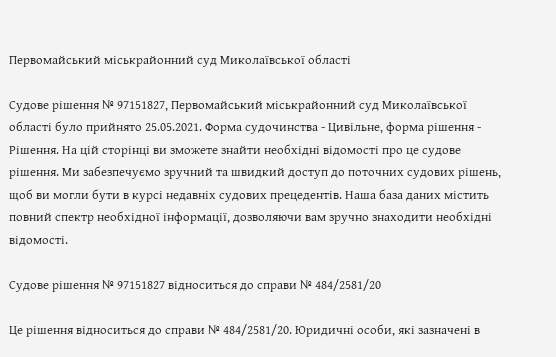Первомайський міськрайонний суд Миколаївської області

Судове рішення № 97151827, Первомайський міськрайонний суд Миколаївської області було прийнято 25.05.2021. Форма судочинства - Цивільне, форма рішення - Рішення. На цій сторінці ви зможете знайти необхідні відомості про це судове рішення. Ми забезпечуємо зручний та швидкий доступ до поточних судових рішень, щоб ви могли бути в курсі недавніх судових прецедентів. Наша база даних містить повний спектр необхідної інформації, дозволяючи вам зручно знаходити необхідні відомості.

Судове рішення № 97151827 відноситься до справи № 484/2581/20

Це рішення відноситься до справи № 484/2581/20. Юридичні особи, які зазначені в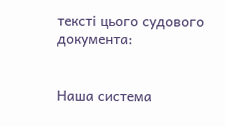тексті цього судового документа:


Наша система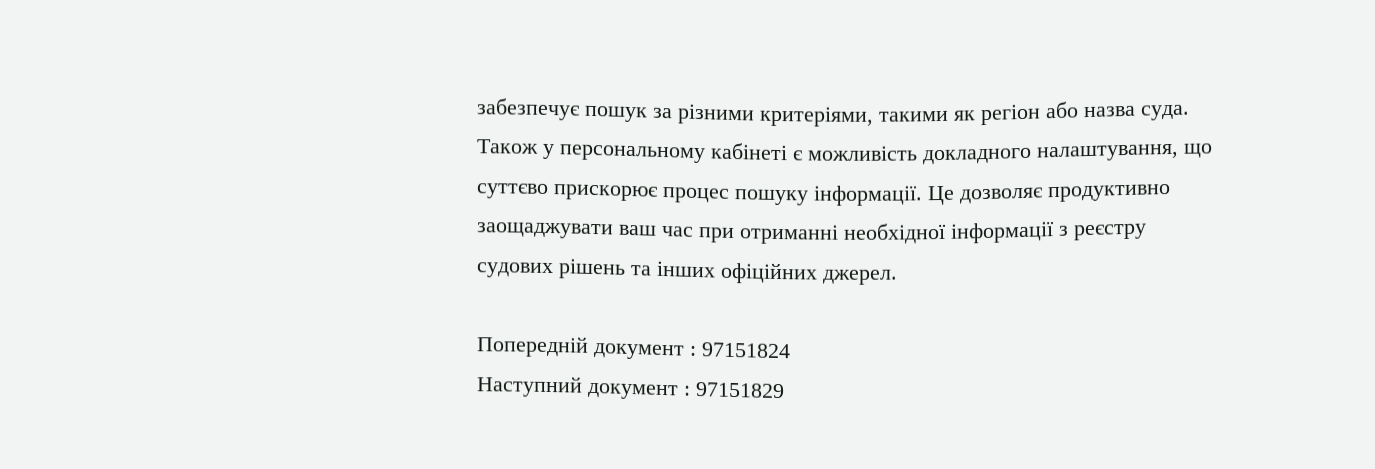забезпечує пошук за різними критеріями, такими як регіон або назва суда. Також у персональному кабінеті є можливість докладного налаштування, що суттєво прискорює процес пошуку інформації. Це дозволяє продуктивно заощаджувати ваш час при отриманні необхідної інформації з реєстру судових рішень та інших офіційних джерел.

Попередній документ : 97151824
Наступний документ : 97151829